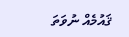ޤައުމެއް ނުވަތަ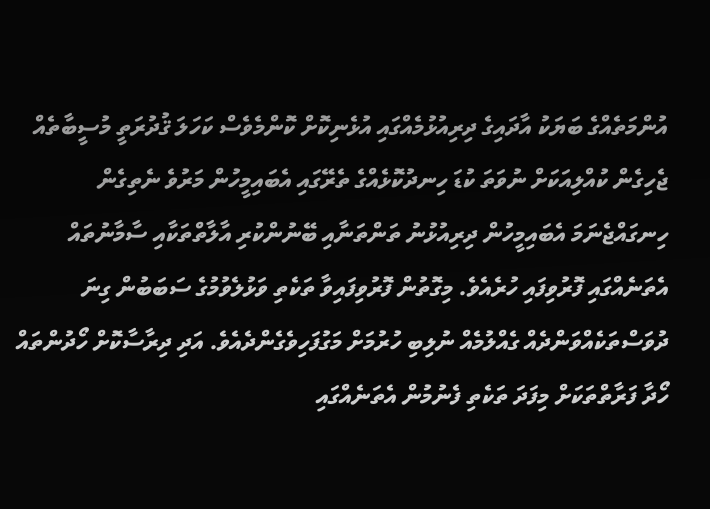އުންމަތެއްގެ ބަޔަކު އާދައިގެ ދިރިއުޅުމެއްގައި އުޅެނިކޮށް ކޮންމެވެސް ކަހަލަ ޤުދުރަތީ މުސީބާތެއް ޖެހިގެން ކުއްލިއަކަށް ނުވަތަ ކުޑަ ހިނދުކޮޅެއްގެ ތެރޭގައި އެބައިމީހުން މަރުވެ ނެތިގެން ހިނގައްޖެނަމަ އެބައިމީހުން ދިރިއުޅުނު ތަންތަނާއި ބޭނުންކުރި އާލާތްތަކާއި ސާމާނުތައް އެތަނެއްގައި ފޮރުވިފައި ހުރެއެވެ. މިގޮތުން ފޮރުވިފައިވާ ތަކެތި ވަޅުލެވުމުގެ ސަބަބުން ގިނަ ދުވަސްތަކެއްވަންދެއް ގެއްލުމެއް ނުލިބި ހުރުމަށް މަގުފަހިވެގެންދެއެވެ. އަދި ދިރާސާކޮށް ހޯދުންތައް ހޯދާ ފަރާތްތަކަށް މިފަދަ ތަކެތި ފެނުމުން އެތަނެއްގައި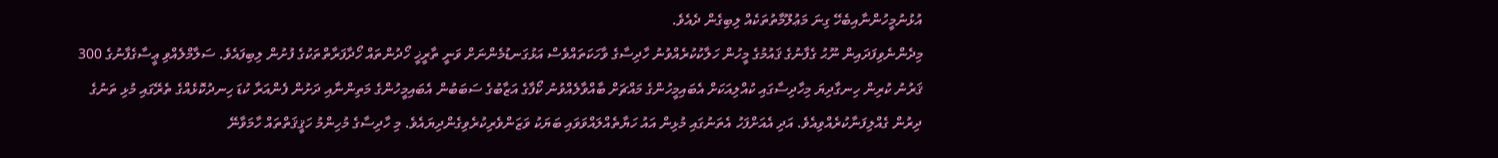އުޅުނުމީހުންނާއިބެހޭ ގިނަ މަޢުލޫމާތުތަކެއް ލިބިގެން ދެއެވެ.
މިދެންނެވިފަދައިން ނޫޙު ގެފާނުގެ ޤައުމުގެ މީހުން ހަލާކުކުރެއްވުނު ހާދިސާގެ ވާހަކަތައްވެސް އަޅުގަނޑުމެންނަށް ވަނީ ތާރީޚީ ހޯދުންތައް ހޯދާފަރާތްތަކުގެ ފުށުން ލިބިފައެވެ. ސަލާމްލެއްވި ޢީސާގެފާނުގެ 300 ޤަރުނު ކުރިން ހިނގާދިޔަ މިހާދިސާގައި ކުއްލިއަކަށް އެބައިމީހުންގެ މައްޗަށް ބާއްވާލެއްވުނު ކޯފާގެ އަޒާބުގެ ސަބަބުން އެބައިމީހުންގެ މަތިންނާއި ދަށުން ފެންއަރާ ކުޑަ ހިނދުކޮޅެއްގެ ތެރޭގައި މުޅި ތަނުގެ ދިރުން ގެއްލިފަނާކުރެއްވިއެވެ. އަދި އެއަށްފަހު އެތަނުގައި މުޅިން އައު ހަޔާތެއްލައްވަވައި ބަޔަކު ވަޒަންވެރިކުރެވިގެންދިޔައެވެ. މި ހާދިސާގެ މުހިންމު ހަޤީޤަތްތައް ހާމަވާނޭ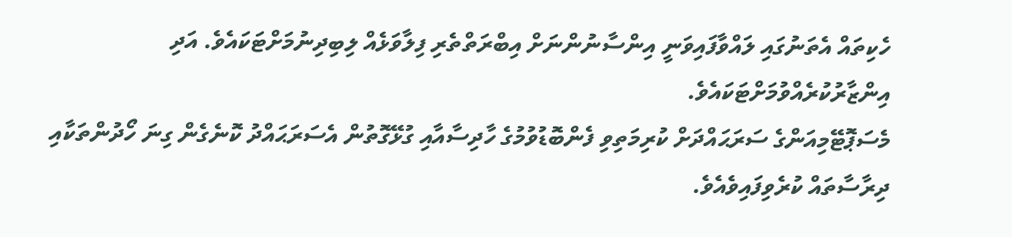ހެކިތައް އެތަނުގައި ލައްވާފައިވަނީ އިންސާނުންނަށް އިބްރަތްތެރި ފިލާވަޅެއް ލިބިދިނުމަށްޓަކައެވެ. އަދި އިންޒާރުކުރެއްވުމަށްޓަކައެވެ.
މެސަޕޮޓޭމިއަންގެ ސަރަޙައްދަށް ކުރިމަތިވި ފެންބޮޑުވުމުގެ ހާދިސާއާއި ގުޅޭގޮތުން އެސަރަޙައްދު ކޮނެގެން ގިނަ ހޯދުންތަކާއި ދިރާސާތައް ކުރެވިފައިވެއެވެ.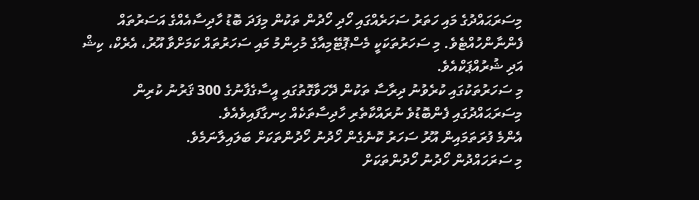މިސަރަޙައްދުގެ މައި ހަތަރު ސަހަރެއްގައި ހޯދި ހޯދުން ތަކުން މިފަދަ ބޮޑު ހާދިސާއެއްގެ އަސަރުތައް ފެންނާންހުއްޓެވެ. މި ސަހަރުތަކަކީ މެސްޕޮޓޭމިއާގެ މުހިންމު މައި ސަހަރުތައް ކަމަށްވާ އޫރު، އެރެކް، ކިޝް އަދި ޝުރުއްޕަކްއެވެ.
މި ސަހަރުތަކުގައި ކުރެވުނު ދިރާސާ ތަކުން ދޭހަވާގޮތުގައި އީސާގެފާނުގެ 300 ޤަރުނު ކުރިން މިސަރަޙައްދުގައި ފެންބޮޑުވެ ނުރައްކާތެރި ހާދިސާތަކެއް ހިނގާފައިވެއެވެ.
އެންމެ ފުރަތަމައިން އޫރު ސަހަރު ކޮނެގެން ހޯދުނު ހޯދުންތަކަށް ބަލައިލާނަމެވެ.
މި ސަރަހައްދުން ހޯދުނު ހޯދުންތަކަށް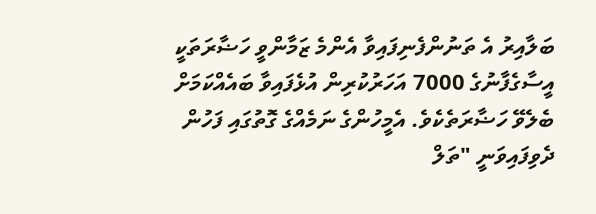ބަލާއިރު އެ ތަނުންފެނިފައިވާ އެންމެ ޒަމާންވީ ހަޟާރަތަކީ އީސާގެފާނުގެ 7000 އަހަރުކުރިން އުޅެފައިވާ ބައެއްކަމަށް ބެލެވޭ ހަޟާރަތެކެވެ. އެމީހުންގެ ނަމެއްގެ ގޮތުގައި ފަހުން ދެވިފައިވަނީ "ތަލް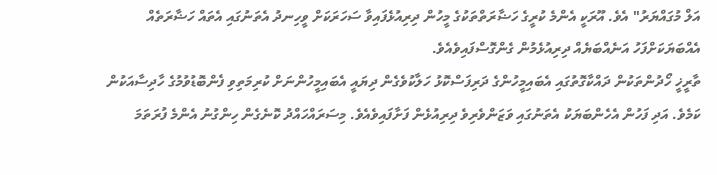އަލް މުގައްޔަރު" އެވެ. އޫރަކީ އެންމެ ކުރީގެ ހަޟާރަތްތަކުގެ މީހުން ދިރިއުޅެފައިވާ ސަހަރަކަށް ވީހިނދު އެތަނުގައި އެތައް ހަޟާރަތެއް އެއްބަޔަކަށްފަހު އަނެއްބަޔެއް ދިރިއުޅެމުން ގެންގޮސްފައިވެއެވެ.
ތާރީޚީ ހޯދުންތަކުން ދައްކާގޮތުގައި އެބައިމީހުންގެ ދަރިފަސްކޮޅު ހަލާކުވެގެން ދިޔައީ އެބައިމީހުންނަށް ކުރިމަތިވި ފެންބޮޑުވުމުގެ ހާދިސާއަކުން ކަމެވެ. އަދި ފަހުން އެހެންބަޔަކު އެތަނުގައި ވަޒަންވެރިވެ ދިރިއުޅެން ފަށާފައިވެއެވެ. މިސަރައްހައްދު ކޮނެގެން ހިންގުނު އެންމެ ފުރަތަމަ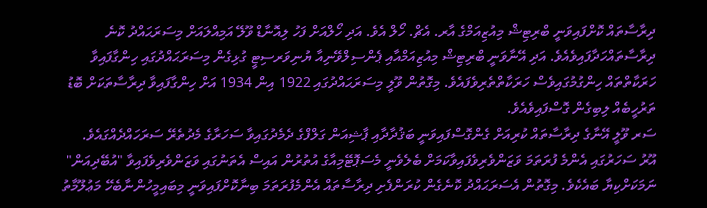ދިރާސާތައް ކޮށްފައިވަނީ ބްރިޓިޝް މިއުޒިއަމްގެ އާރ. އެޗް. ހޯލް އެވެ. އަދި ހޯލްއަށް ފަހު ލިއޮނާޑް ވޫލޭ އަމިއްލައަށް މިސަރަޙައްދު ކޮނެ ދިރާސާތައްހަދާފައިވެއެވެ. އަދި އޭނާވަނީ ބްރިޓިޝް މިއުޒިއަމްއާއި ޕެންސިލްވޭނިއާ ޔުނިވަރސިޓީ ގުޅިގެން މިސަރަޙައްދުގައި ހިންގާފައިވާ ހަރަކާތްތައް ހިންގުމުގައިވެސް ހަރަކާތްތެރިވެފައެވެ. މިގޮތުން ވޫލީ މިސަރަޙައްދުގައި 1922 އިން 1934 އަށް ހިންގާފައިވާ ދިރާސާތަކަށް ބޮޑު ތަރުހީބެއް ލިބިގެން ގޮސްފައިވެއެވެ.
ސަރ ވޫލީ އޭނާގެ ދިރާސާތައް ކުރިއަށް ގެންގޮސްފައިވަނީ ބަޤުދާދާއި ޕާޝިއަން ގަލްފްގެ ދެމެދުގައިވާ ސަހަރާގެ މެދުތެރޭ ސަރަހައްދެއްގައެވެ.
އޫރު ސަހަރުގައި އެންމެ ފުރަތަމަ ވަޒަންވެރިވެފައިވާކަމަށް ބެލެވެނީ މެސަޕޮޓޭމިއާގެ އުތުރުން އައިސް އެތަނުގައި ވަޒަންވެރިވެފައިވާ "އުބޭދިއަން" ނަމަކަށްކިޔާ ބައެކެވެ. މިގޮތުން އެސަރަޙައްދު ކޮނެގެން ކުރަންފެށި ދިރާސާތައް އެންމެފުރަތަމަ ބިނާކޮށްފައިވަނީ މިބައިމީހުންނާބެހޭ މަޢުލޫމާތު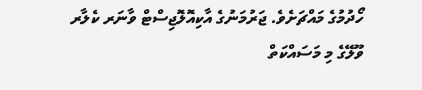ހޯދުމުގެ މައްޗަށެވެ. ޖަރުމަނުގެ އާކިއޮލޮޖިސްޓް ވާނަރ ކެލާރ ވޫލޭގެ މި މަސައްކަތް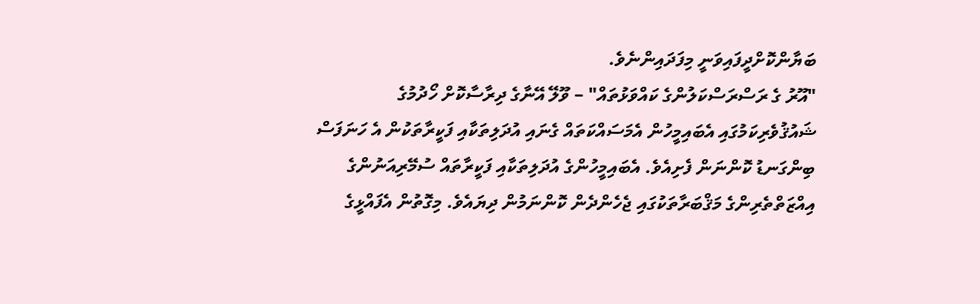ބަޔާންކޮށްދީފައިވަނީ މިފަދައިންނެވެ.
"އޫރު ގެ ރަސްރަސްކަލުންގެ ކައްވަޅުތައް" – ވޫލޭ އޭނާގެ ދިރާސާކޮށް ހޯދުމުގެ ޝައުޤުވެރިކަމުގައި އެބައިމީހުން އެމަސައްކަތައް ގެނައި އުދަލިތަކާއި ފަކީރާތަކުން އެ ހަނަފަސް ބިންގަނޑު ކޮންނަން ފެށިއެވެ. އެބައިމީހުންގެ އުދަލިތަކާއި ފަކީރާތައް ސުމޭރިއަނުންގެ އިއްޒަތްތެރިންގެ މަޤްބަރާތަކުގައި ޖެހެންދެން ކޮންނަމުން ދިޔައެވެ. މިގޮތުން އެފައްޅީގެ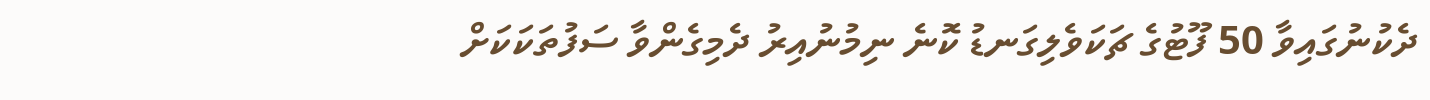ދެކުނުގައިވާ 50 ފޫޓުގެ ޗަކަވެލިގަނޑު ކޮނެ ނިމުނުއިރު ދެމިގެންވާ ސަފުތަކަކަށް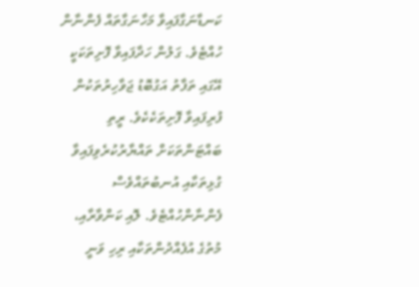ކަނޑާނަގާފައިވާ މަހާނަގާތައް ފެންނާން ހުއްޓެވެ. ގަލުން ހަދާފައިވާ ފޮށިތަކަކީ އޭގައި ތަފާތު އަގުބޮޑު ޖަވާހިރުތަކުން ފުރިފައިވާ ފޮށިތަކެކެވެ. ރީތި ބައްޓަންތަކަށް ތައްޔާރުކުރެވިފައިވާ ގުޅިތަކާއި އުނބުތައްވެސް ފެންނާންހުއްޓެވެ. ލޮއި ކަންވާރާއި، މުތުގެ އުފެއްދުންތަކާއި ރިހި ވަނީ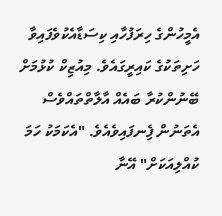އެމީހުންގެ ހިރަފުހާއި ކިސަޑާއެކުވެފައިވާ ހަށިތަކުގެ ކައިރީގައެވެ. މިއުޒިކް ކުޅުމަށް ބޭނުންކުރާ ބައެއް އާލާތްތައްވެސް އެތަނުން ފެިނފައިވެއެވެ. "އެކަމަކު ހަމަ ކުއްލިއަކަށް" އޭނާ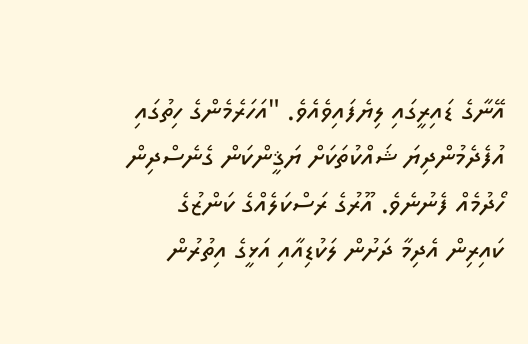އޭނާގެ ޑައިރީގައި ލިޔެފައިވެއެވެ. "އަހަރެމެންގެ ހިތުގައި އުފެދެމުންދިޔަ ޝައްކުތަކަށް ޔަޤީންކަން ގެނެސްދިން ހޯދުމެއް ފެނުނެވެ. އޫރުގެ ރަސްކަލެއްގެ ކަންޒުގެ ކައިރިން އެދިމާ ދަށުން ލަކުޑިއާއި އަޅީގެ އިތުރުން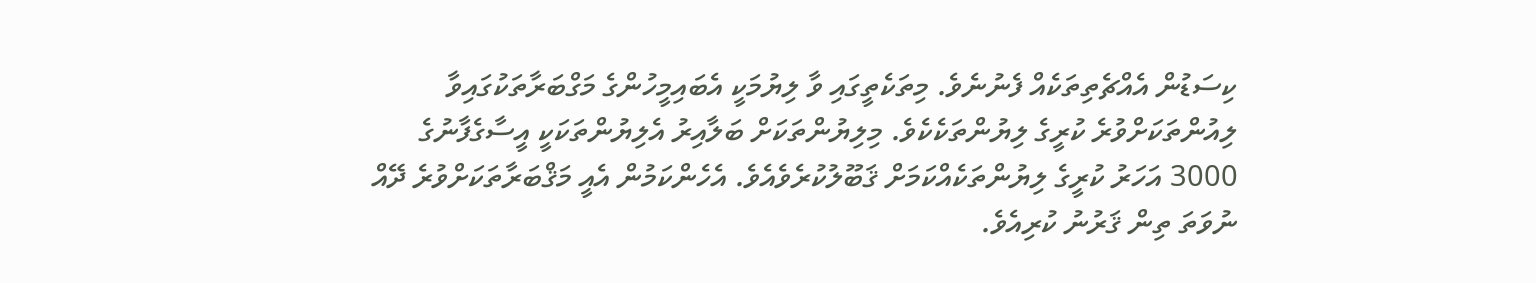ކިސަޑުން އެއްޗެތިތަކެއް ފެނުނެވެ. މިތަކެތީގައި ވާ ލިޔުމަކީ އެބައިމީހުންގެ މަގްބަރާތަކުގައިވާ ލިއުންތަކަށްވުރެ ކުރީގެ ލިޔުންތަކެކެވެ. މިލިޔުންތަކަށް ބަލާއިރު އެލިޔުންތަކަކީ އީސާގެފާނުގެ 3000 އަހަރު ކުރީގެ ލިޔުންތަކެއްކަމަށް ޤަބޫލުކުރެވެއެވެ. އެހެންކަމުން އެއީ މަޤްބަރާތަކަށްވުރެ ދޭއް ނުވަތަ ތިން ޤަރުނު ކުރިއެވެ.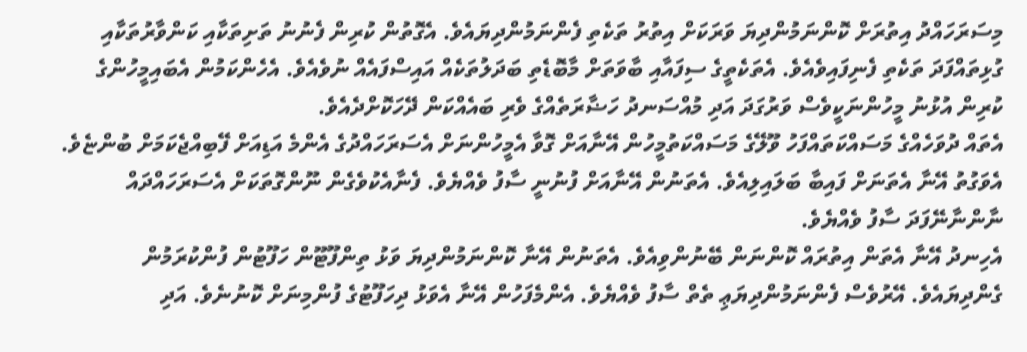މިސަރަހައްދު އިތުރަށް ކޮންނަމުންދިޔަ ވަރަކަށް އިތުރު ތަކެތި ފެންނަމުންދިޔައެވެ. އެގޮތުން ކުރިން ފެނުނު ތަށިތަކާއި ކަންވާރުތަކާއި ގުޅިތައްފަދަ ތަކެތި ފެނިފައިވެއެވެ. އެތަކެތީގެ ސިފައާއި ބާވަތަށް މާބޮޑެތި ބަދަލުތަކެއް އައިސްފައެއް ނުވެއެވެ. އެހެންކަމުން އެބައިމީހުންގެ ކުރިން އުޅުނު މީހުންނަކީވެސް ވަރުގަދަ އަދި މުއްސަނދު ހަޟާރަތެއްގެ ވެރި ބައެއްކަން ދޭހަކޮށްދެއެވެ.
އެތައް ދުވަހެއްގެ މަސައްކަތައްފަހު ވޫލޭގެ މަސައްކަތުމީހުން އޭނާއަށް ގޮވާ އެމީހުންނަށް އެސަރަހައްދުގެ އެންމެ އަޑިއަށް ފޭބިއްޖެކަމަށް ބުންޏެވެ. އެވަގުތު އޭނާ އެތަނަށް ފައިބާ ބަލައިލިއެވެ. އެތަނުން އޭނާއަށް ފުނުނީ ސާފު ވެއްޔެވެ. ފެނާއެކުވެގެން ނޫންގޮތަކަށް އެސަރަހައްދައް ނާންނާނޭފަދަ ސާފު ވެއްޔެވެ.
އެހިނދު އޭނާ އެތަން އިތުރައް ކޮންނަން ބޭނުންވިއެވެ. އެތަނުން އޭނާ ކޮންނަމުންދިޔަ ވަޅު ތިންފޫޓޫން ހަފޫޓުން ފުންކުރަމުން ގެންދިޔައެވެ. އޭރުވެސް ފެންނަމުންދިޔަޢި ތެތް ސާފު ވެއްޔެވެ. އެންމެފަހުން އޭނާ އެވަޅު ދިހަފޫޓުގެ ފުންމިނަށް ކޮނުނެވެ. އަދި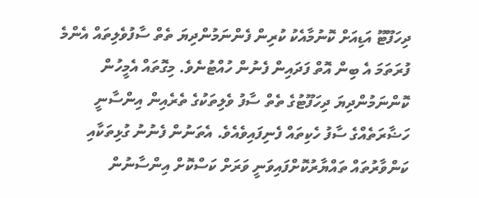ދިހަފޫޓޫ އަޑިއަށް ކޮނުމާއެކު ކުރިން ފެންނަމުންދިޔަ ތެތް ސާފުވެލިތައް އެންމެ ފުރަތަމަ އެ ބިން އޮތް ފަދައިން ފެނުން ހުއްޓުނެވެ. މިގޮތައް އެމީހުން ކޮންނަމުންދިޔަ ދިހަފޫޓުގެ ތެތް ސާފު ވެލިތަކުގެ ތެރެއިން އިންސާނީ ހަޟާރަތެއްގެ ސާފު ހެކިތައް ފެނިފައިވެއެވެ. އެތަނުން ފެނުނު ގުޅިތަކާއި ކަންވާރުތައް ތައްޔާރުކޮށްފައިވަނީ ވަރަށް ކަސްކޮށް އިންސާނުން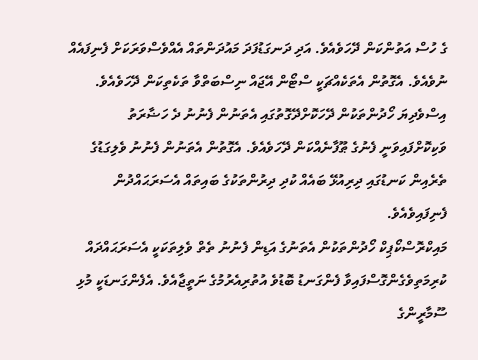ގެ ހުސް އަތުންކަން ދޭހަވެއެވެ. އަދި ދަނގަޑުފަދަ މައުދަންތައް އެއްވެސްވަރަކަށް ފެނިފައެއް ނުވެއެވެ. އެގޮތުން އެތަކެއްޗަކީ ސްޓޯން އޭޖައް ނިސްބަތްވާ ތަކެތިކަން ދޭހަވެއެވެ.
އިސްވެދިޔަ ހޯދުންތަކުން ދޭހަކޮށްދޭގޮތުގައި އެތަނުން ފެނުނު ދެ ހަޟާރަތު ވަކިކޮށްފައިވަނީ ފެނުގެ ޠޫފާނެއްކަން ދޭހަވެއެވެ. އެގޮތުން އެތަނުން ފެނުނު ވެލިގަޑުގެ ތެރެއިން ކަނޑުގައި ދިރިއުޅޭ ބައެއް ކުދި ދިރުންތަކުގެ ބައިތައް އެސަރަޙައްދުން ފެނިފައިވެއެވެ.
މައިކްރޮސްކޯޕިކް ހޯދުންތަކުން އެތަނުގެ އަޑިން ފެނުނު ތެތް ވެލިތަކަކީ އެސަރަޙައްދައް ކުރިމަތިވެގެންގޮސްފައިވާ ފެންގަނޑު ބޮޑުވެ އުތުރިއެރުމުގެ ނަތީޖާއެވެ. އެފެންގަނޑަކީ މުޅި ސޫމާރީންގެ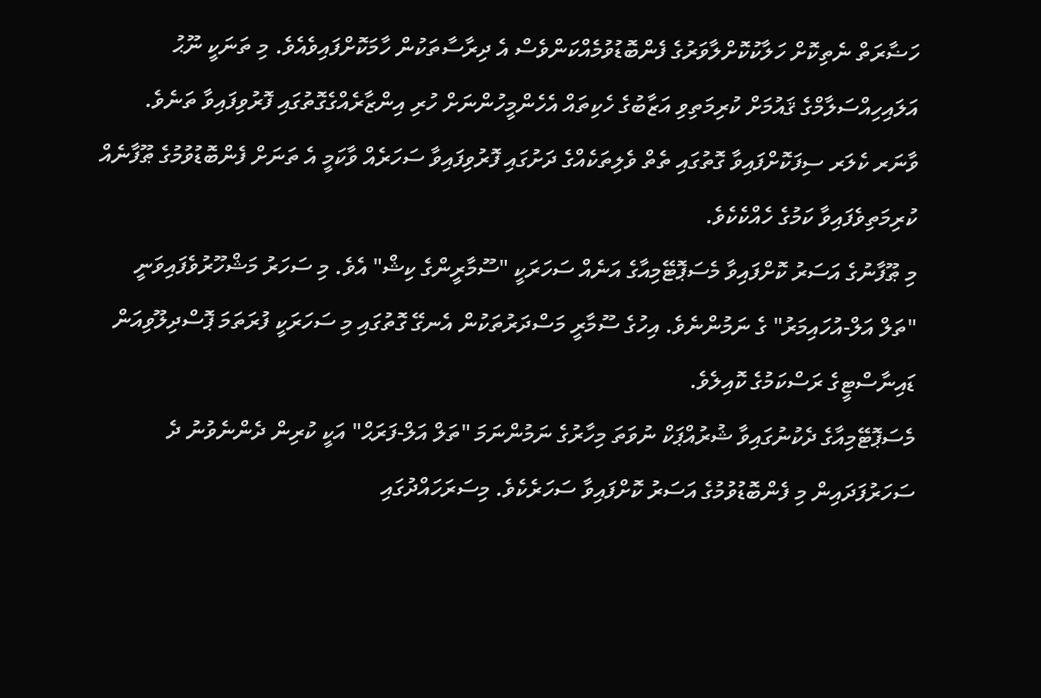ހަޟާރަތް ނެތިކޮށް ހަލާކުކޮށްލާވަރުގެ ފެންބޮޑުވުމެއްކަންވެސް އެ ދިރާސާތަކުން ހާމަކޮށްފައިވެއެވެ. މި ތަނަކީ ނޫޙު އަލައިހިއްސަލާމްގެ ޤައުމަށް ކުރިމަތިވި އަޒާބުގެ ހެކިތައް އެހެންމީހުންނަށް ހުރި އިންޒާރެއްގެގޮތުގައި ފޮރުވިފައިވާ ތަނެވެ.
ވާނަރ ކެލަރ ސިފަކޮށްފައިވާ ގޮތުގައި ތެތް ވެލިތަކެއްގެ ދަށުގައި ފޮރުވިފައިވާ ސަހަރެއް ވާކަމީ އެ ތަނަށް ފެންބޮޑުވުމުގެ ޠޫފާނެއް ކުރިމަތިވެފައިވާ ކަމުގެ ހެއްކެކެވެ.
މި ޠޫފާނުގެ އަސަރު ކޮށްފައިވާ މެސަޕޮޓޭމިއާގެ އަނެއް ސަހަރަކީ "ސޫމާރީންގެ ކިޝް" އެވެ. މި ސަހަރު މަޝްހޫރުވެފައިވަނީ "ތަލް އަލް-އުހައިމަރު" ގެ ނަމުންނެވެ. އިހުގެ ސޫމާރީ މަސްދަރުތަކުން އެނގޭ ގޮތުގައި މި ސަހަރަކީ ފުރަތަމަ ޕޮސްދިލޫވިއަން ޑައިނާސްޓީގެ ރަސްކަމުގެ ކޮއިލެވެ.
މެސަޕޮޓޭމިއާގެ ދެކުނުގައިވާ ޝުރުއްޕަކް ނުވަތަ މިހާރުގެ ނަމުންނަމަ "ތަލް އަލް-ފަރަޙް" އަކީ ކުރިން ދެންނެވުނު ދެ ސަހަރުފަދައިން މި ފެންބޮޑުވުމުގެ އަސަރު ކޮށްފައިވާ ސަހަރެކެވެ. މިސަރަހައްދުގައި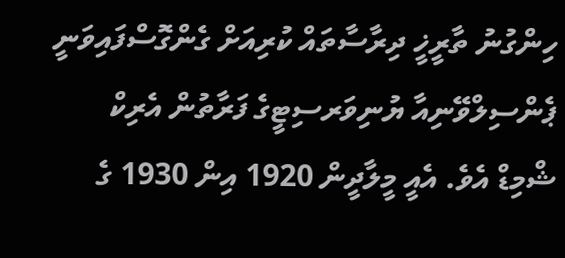ހިންގުނު ތާރީޚީ ދިރާސާތައް ކުރިއަށް ގެންގޮސްފައިވަނީ ޕެންސިލްވޭނިއާ ޔުނިވަރސިޓީގެ ފަރާތުން އެރިކް ޝްމިޑް އެވެ. އެއީ މީލާދީން 1920 އިން 1930 ގެ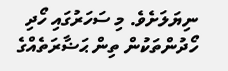ނިޔަލަށެވެ. މި ސަހަރުގައި ހޯދި ހޯދުންތަކުން ތިން ޙަޟާރަތެއްގެ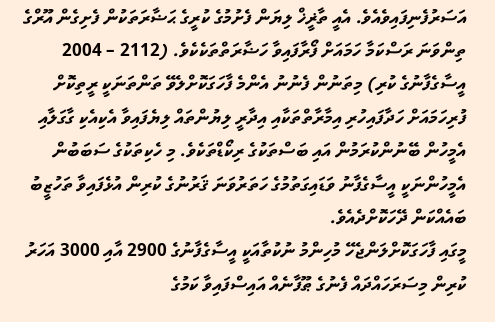އަސަރުފެނިފައިވެއެވެ. އެއީ ތާޜީޚް ލިޔަން ފެށުމުގެ ކުރީގެ ޙަޟާރަތަކުން ފެށިގެން އޫރްގެ ތިންވަނަ ރަސްކަމާ ހަމައަށް ފޯރާފައިވާ ހަޟާރަތްތަކެކެވެ. (2112 – 2004 އީސާގެފާނުގެ ކުރި) މިތަނުން ފެނުނު އެންމެ ފާހަގަކޮށްލެވޭ ތަންތަނަކީ ރީތިކޮށް ފުރިހަމައަށް ހަދާފައިހުރި އިމާރާތްތަކާއި އިދާރީ ލިޔުންތައް ލިޔެފައިވާ އެކިއެކި ގާގަލާއި އެމީހުން ބޭނުންކުރަމުން އައި ބަސްތަކުގެ ރިކޯޑްތަކެވެ. މި ހެކިތަކުގެ ސަބަބުން އެމީހުންނަކީ އީސާގެފާނު ވަޑައިގަތުމުގެ ހަތަރުވަނަ ޤަރުނުގެ ކުރިން އުޅެފައިވާ ތަހުޒީބު ބައެއްކަން ދޭހަކޮށްދެއެވެ.
މީގައި ފާހަގަކޮށްލަންޖެހޭ މުހިންމު ނުކުތާއަކީ އީސާގެފާނުގެ 2900 އާއި 3000 އަހަރު ކުރިން މިސަރަހައްދައް ފެނުގެ ޠޫފާނެއް އައިސްފައިވާ ކަމުގެ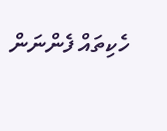ހެކިތައް ފެންނަން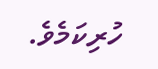ހުރިކަމެވެ.